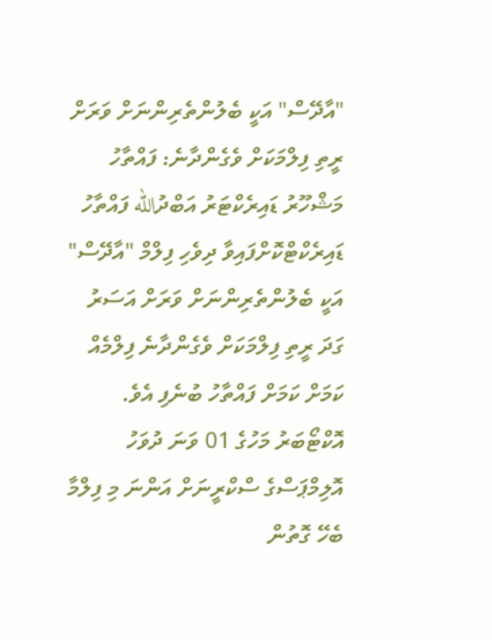"އާދޭސް" އަކީ ބެލުންތެރިންނަށް ވަރަށް ރީތި ފިލްމަކަށް ވެގެންދާނެ: ފައްތާހު
މަޝްހޫރު ޑައިރެކްޓަރު އަބްދުالله ފައްތާހު ޑައިރެކްޓްކޮށްފައިވާ ދިވެހި ފިލްމް "އާދޭސް" އަކީ ބެލުންތެރިންނަށް ވަރަށް އަސަރު ގަދަ ރީތި ފިލްމަކަށް ވެގެންދާނެ ފިލްމެއް ކަމަށް ކަމަށް ފައްތާހު ބުނެފި އެވެ.
އޮކްޓޯބަރު މަހުގެ 01 ވަނަ ދުވަހު އޮލިމްޕަސްގެ ސްކްރީނަށް އަންނަ މި ފިލްމާ ބެހޭ ގޮތުން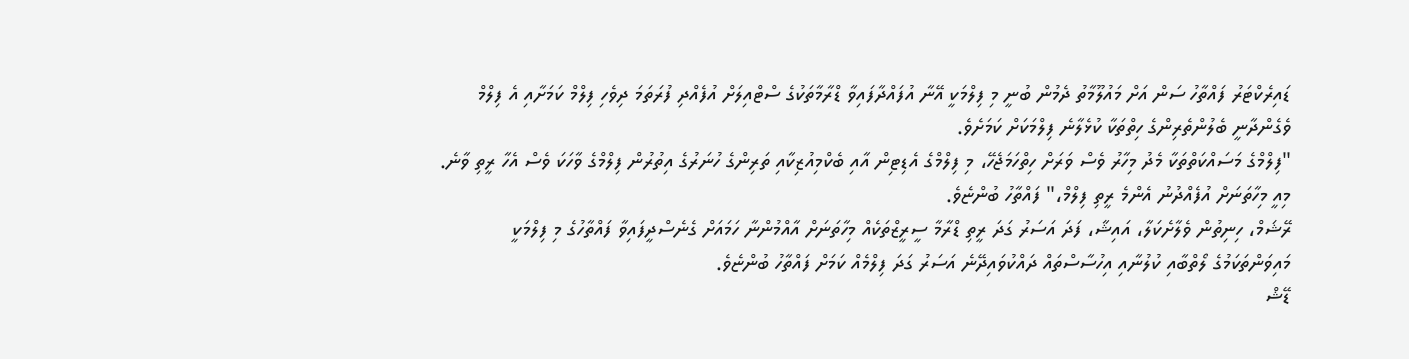ޑައިރެކްޓަރު ފައްތާހު ސަން އަށް މައުލޫމާތު ދެމުން ބުނީ މި ފިލްމަކީ އޭނާ އުފައްދާފައިވާ ޑްރާމާތަކުގެ ސްޓްއިލަށް އުފެއްދި ފުރަތަމަ ދިވެހި ފިލްމް ކަމަށާއި އެ ފިލްމް ވެގެންދާނީ ބެލުންތެރިންގެ ހިތްތަކާ ކުޅެލާނެ ފިލްމަކަށް ކަމަށެވެ.
"ފިލްމްގެ މަސައްކަތްތަކާ މެދު މިހާރު ވެސް ވަރަށް ހިތްހަމަޖެހޭ، މި ފިލްމްގެ އެޑިޓިން އާއި ބެކްމިއުޒިކާއި ތަރިންގެ ހުނަރުގެ އިތުރުން ފިލްމްގެ ވާހަކަ ވެސް އެހާ ރީތި ވާނެ. މިއީ މިހާތަނަށް އުފެއްދުނު އެންމެ ރީތި ފިލްމް،" ފައްތާހު ބުންޏެވެ.
ރޭޝަމް، ހިނިތުން ވެލާށެކަލާ، އައިޝާ، ފަދަ އަސަރު ގަދަ ރީތި ޑްރާމާ ސީރީޒްތަކެއް މިހާތަނަށް އާއްމުންނާ ހަމައަށް ގެނެސްދީފައިވާ ފައްތާހުގެ މި ފިލްމަކީ މައިވަންތަކަމުގެ ލޯތްބާއި ކުލުނާއި އިހުސާސްތައް ދައްކުވައިދޭނެ އަސަރު ގަދަ ފިލްމެއް ކަމަށް ފައްތާހު ބުންޏެވެ.
ޑޭޝް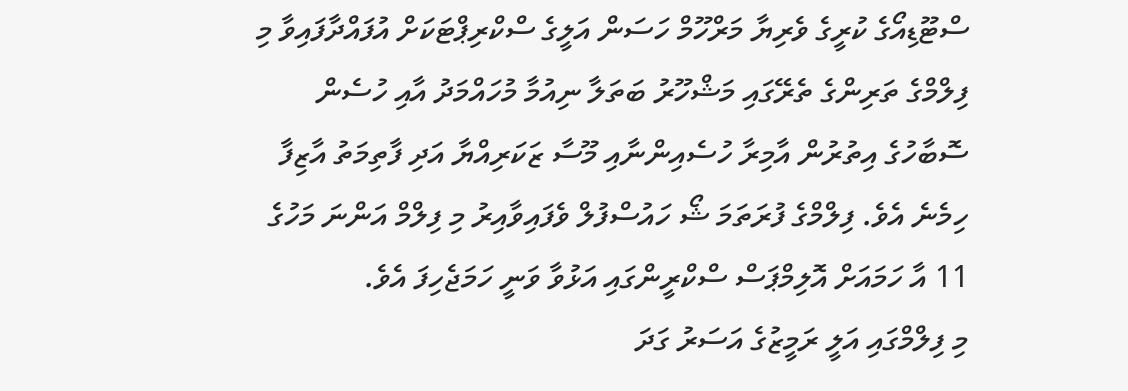ސްޓޫޑިއޯގެ ކުރީގެ ވެރިޔާ މަރްހޫމް ހަސަން އަލީގެ ސްކްރިޕްޓަކަށް އުފައްދާފައިވާ މި ފިލްމްގެ ތަރިންގެ ތެރޭގައި މަޝްހޫރު ބަތަލާ ނިއުމާ މުހައްމަދު އާއި ހުސެން ސޮބާހުގެ އިތުރުން އާމިރާ ހުސެއިންނާއި މޫސާ ޒަކަރިއްޔާ އަދި ފާތިމަތު އާޒިފާ ހިމެނެ އެވެ. ފިލްމްގެ ފުރަތަމަ ޝޯ ހައުސްފުލް ވެފައިވާއިރު މި ފިލްމް އަންނަ މަހުގެ 11 އާ ހަމައަށް އޮލިމްޕަސް ސްކްރީންގައި އަޅުވާ ވަނީ ހަމަޖެހިފަ އެވެ.
މި ފިލްމްގައި އަލީ ރަމީޒުގެ އަސަރު ގަދަ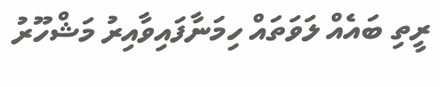ރީތި ބައެއް ލަވަތައް ހިމަނާފައިވާއިރު މަޝްހޫރު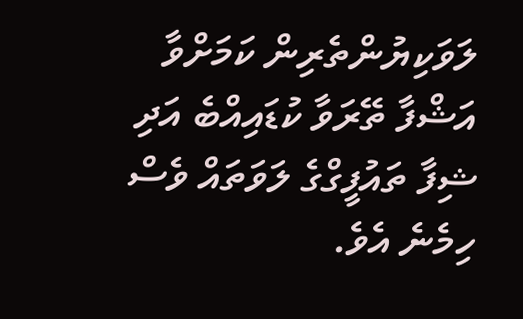ލަވަކިޔުންތެރިން ކަމަށްވާ އަޝްފާ ތޭރަވާ ކުޑައިއްބެ އަދި ޝިފާ ތައުފީގްގެ ލަވަތައް ވެސް ހިމެނެ އެވެ.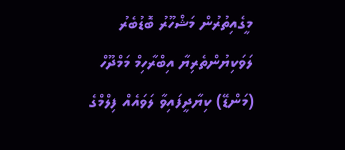މީގެއިތުރުން މަޝްހޫރު ބޮޑުބެރު ލަވަކިޔުންތެރިޔާ އިބްރާހިމް މަމްދޫހް (މަންޑޭ) ކިޔާދީފައިވާ ލަވައެއް ފިލްމްގެ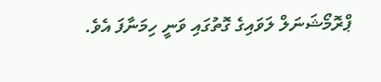ޕްރޮމޯޝަނަލް ލަވައިގެ ގޮތުގައި ވަނީ ހިމަނާފަ އެވެ.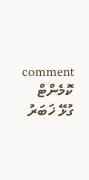comment ކޮމެންޓް
ގުޅޭ ޚަބަރު